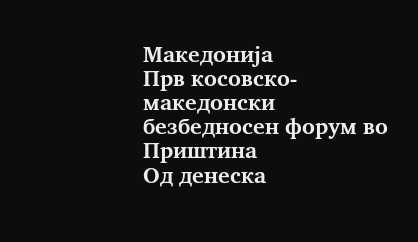Македонија
Прв косовско-македонски безбедносен форум во Приштина
Од денеска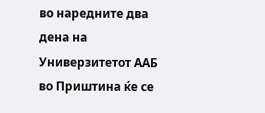во наредните два дена на Универзитетот ААБ во Приштина ќе се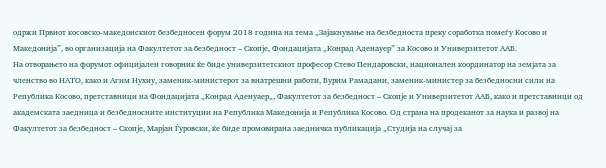одржи Првиот косовско-македонскиот безбедносен форум 2018 година на тема „Зајакнување на безбедноста преку соработка помеѓу Косово и Македонија”, во организација на Факултетот за безбедност – Скопје, Фондацијата „Конрад Аденауер” за Косово и Универзитетот ААБ.
На отворањето на форумот официјален говорник ќе биде универзитетскиот професор Стево Пендаровски, национален координатор на земјата за членство во НАТО, како и Агим Нухиу, заменик-министерот за внатрешни работи, Бурим Рамадани, заменик-министер за безбедносни сили на Република Косово, претставници на Фондацијата „Конрад Аденуаер„, Факултетот за безбедност – Скопје и Универзитетот ААБ, како и претставници од академската заедница и безбедносните институции на Република Македонија и Република Косово. Од страна на продеканот за наука и развој на Факултетот за безбедност – Скопје, Марјан Ѓуровски, ќе биде промовирана заедничка публикација „Студија на случај за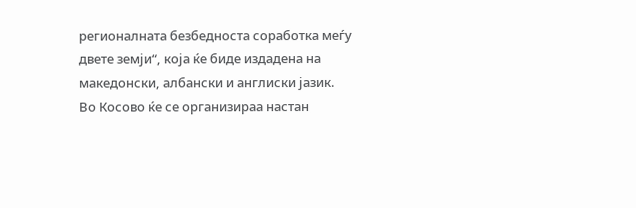регионалната безбедноста соработка меѓу двете земји“, која ќе биде издадена на македонски, албански и англиски јазик.
Во Косово ќе се организираа настан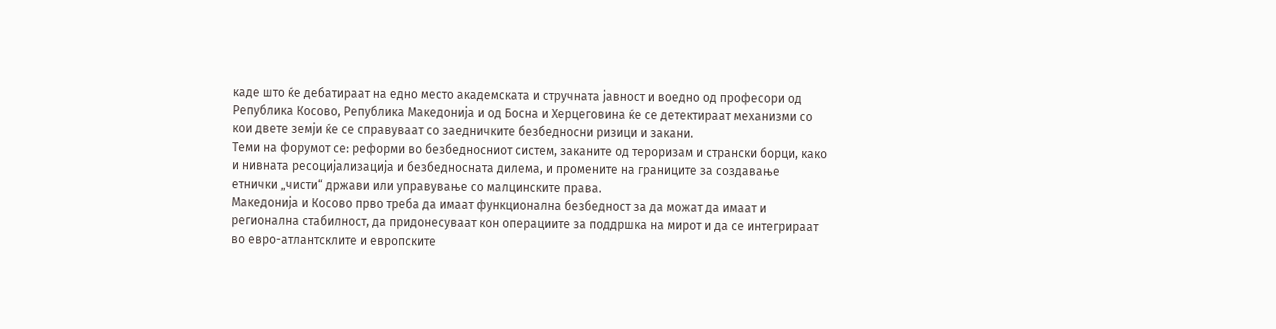каде што ќе дебатираат на едно место академската и стручната јавност и воедно од професори од Република Косово, Република Македонија и од Босна и Херцеговина ќе се детектираат механизми со кои двете земји ќе се справуваат со заедничките безбедносни ризици и закани.
Теми на форумот се: реформи во безбедносниот систем, заканите од тероризам и странски борци, како и нивната ресоцијализација и безбедносната дилема, и промените на границите за создавање етнички „чисти“ држави или управување со малцинските права.
Македонија и Косово прво треба да имаат функционална безбедност за да можат да имаат и регионална стабилност, да придонесуваат кон операциите за поддршка на мирот и да се интегрираат во евро-атлантсклите и европските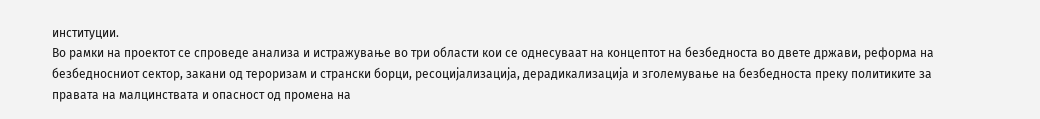институции.
Во рамки на проектот се спроведе анализа и истражување во три области кои се однесуваат на концептот на безбедноста во двете држави, реформа на безбедносниот сектор, закани од тероризам и странски борци, ресоцијализација, дерадикализација и зголемување на безбедноста преку политиките за правата на малцинствата и опасност од промена на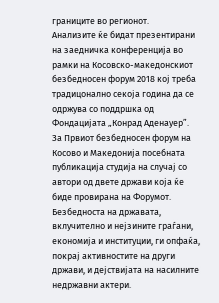границите во регионот.
Анализите ќе бидат презентирани на заедничка конференција во рамки на Косовско-македонскиот безбедносен форум 2018 кој треба традицонално секоја година да се одржува со поддршка од Фондацијата „Конрад Аденауер”.
За Првиот безбедносен форум на Косово и Македонија посебната публикација студија на случај со автори од двете држави која ќе биде провирана на Форумот.
Безбедноста на државата, вклучително и нејзините граѓани, економија и институции, ги опфаќа, покрај активностите на други држави, и дејствијата на насилните недржавни актери.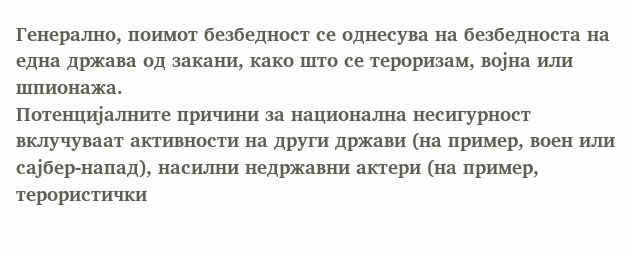Генерално, поимот безбедност се однесува на безбедноста на една држава од закани, како што се тероризам, војна или шпионажа.
Потенцијалните причини за национална несигурност вклучуваат активности на други држави (на пример, воен или сајбер-напад), насилни недржавни актери (на пример, терористички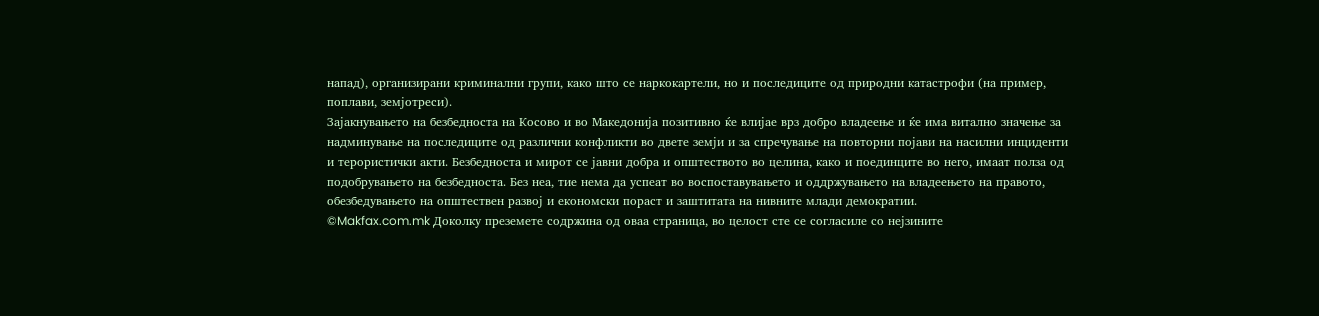напад), организирани криминални групи, како што се наркокартели, но и последиците од природни катастрофи (на пример, поплави, земјотреси).
Зајакнувањето на безбедноста на Косово и во Македонија позитивно ќе влијае врз добро владеење и ќе има витално значење за надминување на последиците од различни конфликти во двете земји и за спречување на повторни појави на насилни инциденти и терористички акти. Безбедноста и мирот се јавни добра и општеството во целина, како и поединците во него, имаат полза од подобрувањето на безбедноста. Без неа, тие нема да успеат во воспоставувањето и оддржувањето на владеењето на правото, обезбедувањето на општествен развој и економски пораст и заштитата на нивните млади демократии.
©Makfax.com.mk Доколку преземете содржина од оваа страница, во целост сте се согласиле со нејзините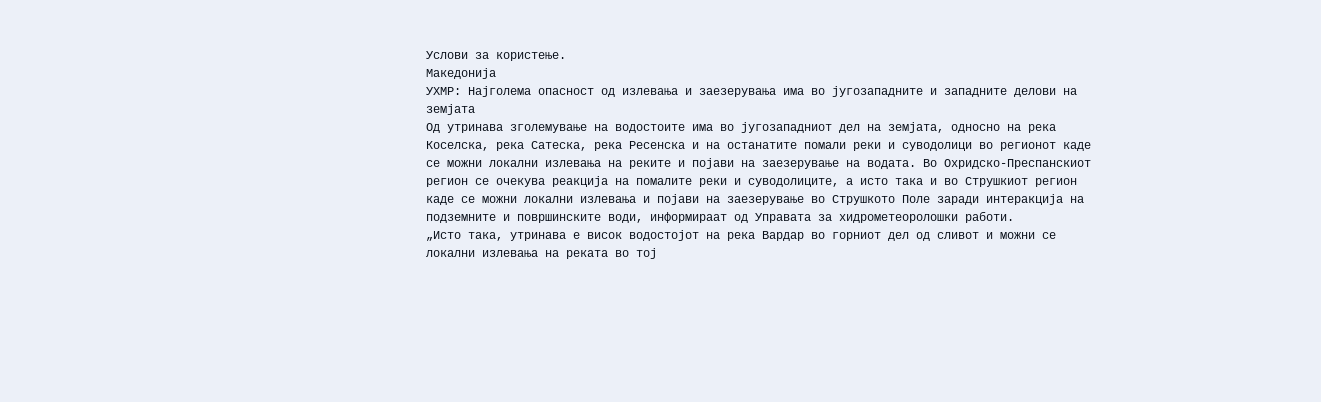Услови за користење.
Македонија
УХМР: Најголема опасност од излевања и заезерувања има во југозападните и западните делови на земјата
Од утринава зголемување на водостоите има во југозападниот дел на земјата, односно на река Коселска, река Сатеска, река Ресенска и на останатите помали реки и суводолици во регионот каде се можни локални излевања на реките и појави на заезерување на водата. Во Охридско-Преспанскиот регион се очекува реакција на помалите реки и суводолиците, а исто така и во Струшкиот регион каде се можни локални излевања и појави на заезерување во Струшкото Поле заради интеракција на подземните и површинските води, информираат од Управата за хидрометеоролошки работи.
„Исто така, утринава е висок водостојот на река Вардар во горниот дел од сливот и можни се локални излевања на реката во тој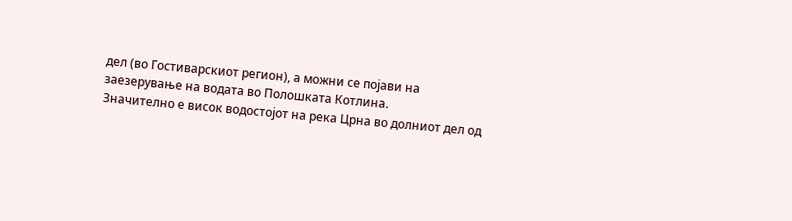дел (во Гостиварскиот регион), а можни се појави на заезерување на водата во Полошката Котлина.
Значително е висок водостојот на река Црна во долниот дел од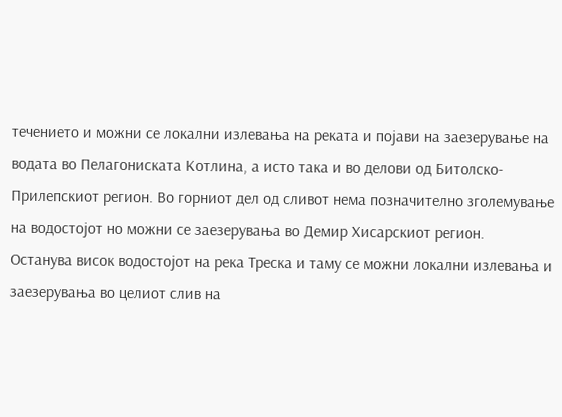течението и можни се локални излевања на реката и појави на заезерување на водата во Пелагониската Котлина, а исто така и во делови од Битолско-Прилепскиот регион. Во горниот дел од сливот нема позначително зголемување на водостојот но можни се заезерувања во Демир Хисарскиот регион.
Останува висок водостојот на река Треска и таму се можни локални излевања и заезерувања во целиот слив на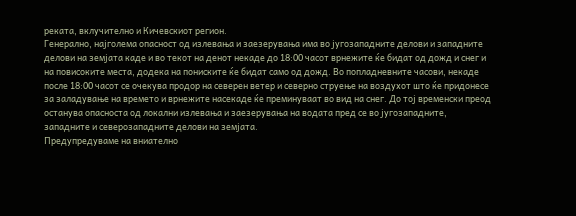реката, вклучително и Кичевскиот регион.
Генерално, најголема опасност од излевања и заезерувања има во југозападните делови и западните делови на земјата каде и во текот на денот некаде до 18:00 часот врнежите ќе бидат од дожд и снег и на повисоките места, додека на пониските ќе бидат само од дожд. Во попладневните часови, некаде после 18:00 часот се очекува продор на северен ветер и северно струење на воздухот што ќе придонесе за заладување на времето и врнежите насекаде ќе преминуваат во вид на снег. До тој временски преод останува опасноста од локални излевања и заезерувања на водата пред се во југозападните, западните и северозападните делови на земјата.
Предупредуваме на вниателно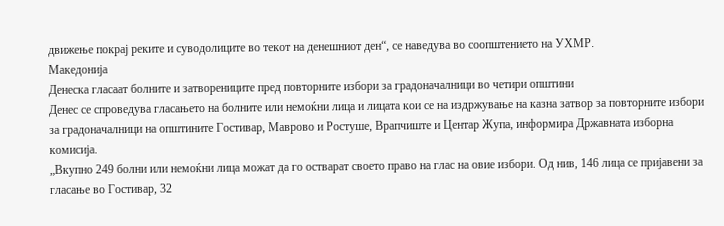движење покрај реките и суводолиците во текот на денешниот ден“, се наведува во соопштението на УХМР.
Македонија
Денеска гласаат болните и затворениците пред повторните избори за градоначалници во четири општини
Денес се спроведува гласањето на болните или немоќни лица и лицата кои се на издржување на казна затвор за повторните избори за градоначалници на општините Гостивар, Маврово и Ростуше, Врапчиште и Центар Жупа, информира Државната изборна комисија.
„Вкупно 249 болни или немоќни лица можат да го остварат своето право на глас на овие избори. Од нив, 146 лица се пријавени за гласање во Гостивар, 32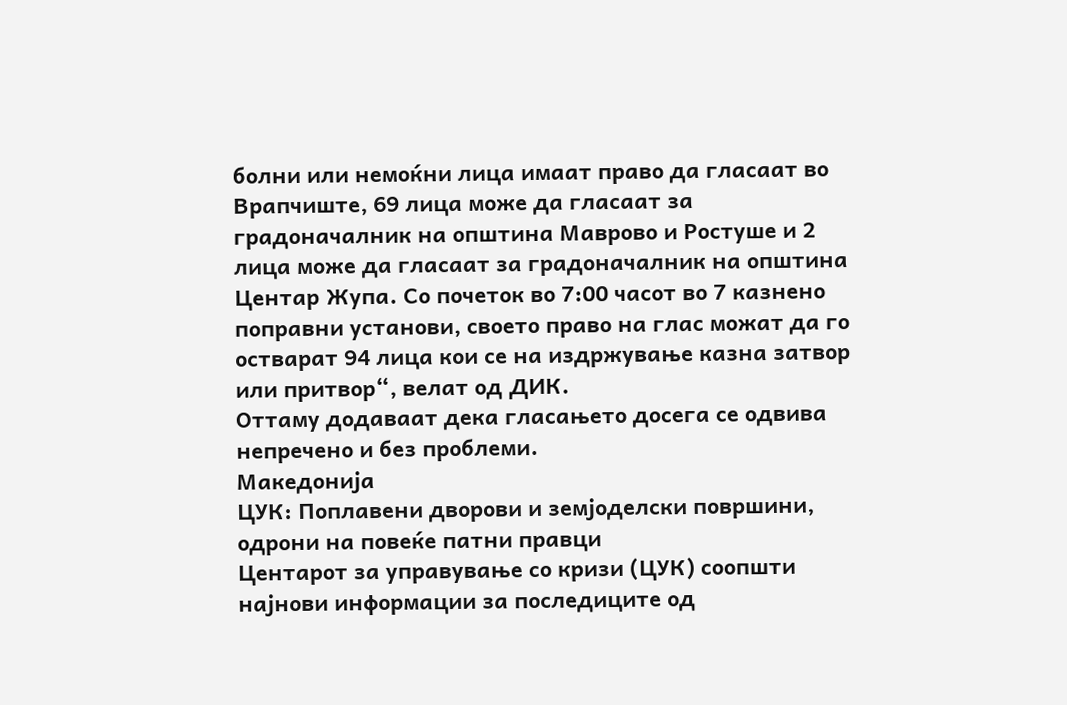болни или немоќни лица имаат право да гласаат во Врапчиште, 69 лица може да гласаат за градоначалник на општина Маврово и Ростуше и 2 лица може да гласаат за градоначалник на општина Центар Жупа. Со почеток во 7:00 часот во 7 казнено поправни установи, своето право на глас можат да го остварат 94 лица кои се на издржување казна затвор или притвор“, велат од ДИК.
Оттаму додаваат дека гласањeто досега се одвива непречено и без проблеми.
Македонија
ЦУК: Поплавени дворови и земјоделски површини, одрони на повеќе патни правци
Центарот за управување со кризи (ЦУК) соопшти најнови информации за последиците од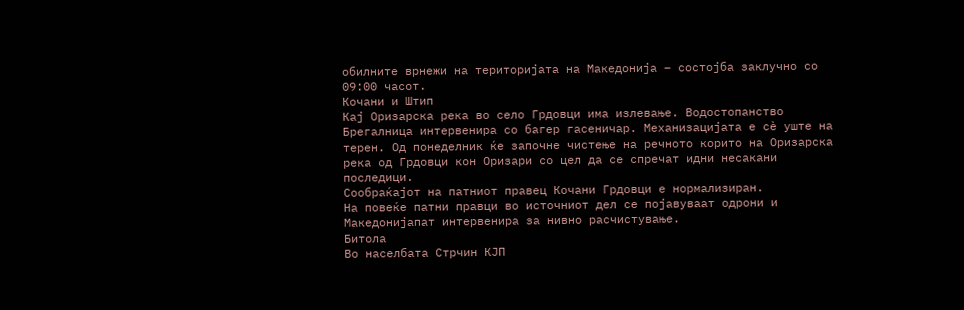обилните врнежи на територијата на Македонија – состојба заклучно со 09:00 часот.
Кочани и Штип
Кај Оризарска река во село Грдовци има излевање. Водостопанство Брегалница интервенира со багер гасеничар. Механизацијата е сѐ уште на терен. Од понеделник ќе започне чистење на речното корито на Оризарска река од Грдовци кон Оризари со цел да се спречат идни несакани последици.
Сообраќајот на патниот правец Кочани Грдовци е нормализиран.
На повеќе патни правци во источниот дел се појавуваат одрони и Македонијапат интервенира за нивно расчистување.
Битола
Во населбата Стрчин КЈП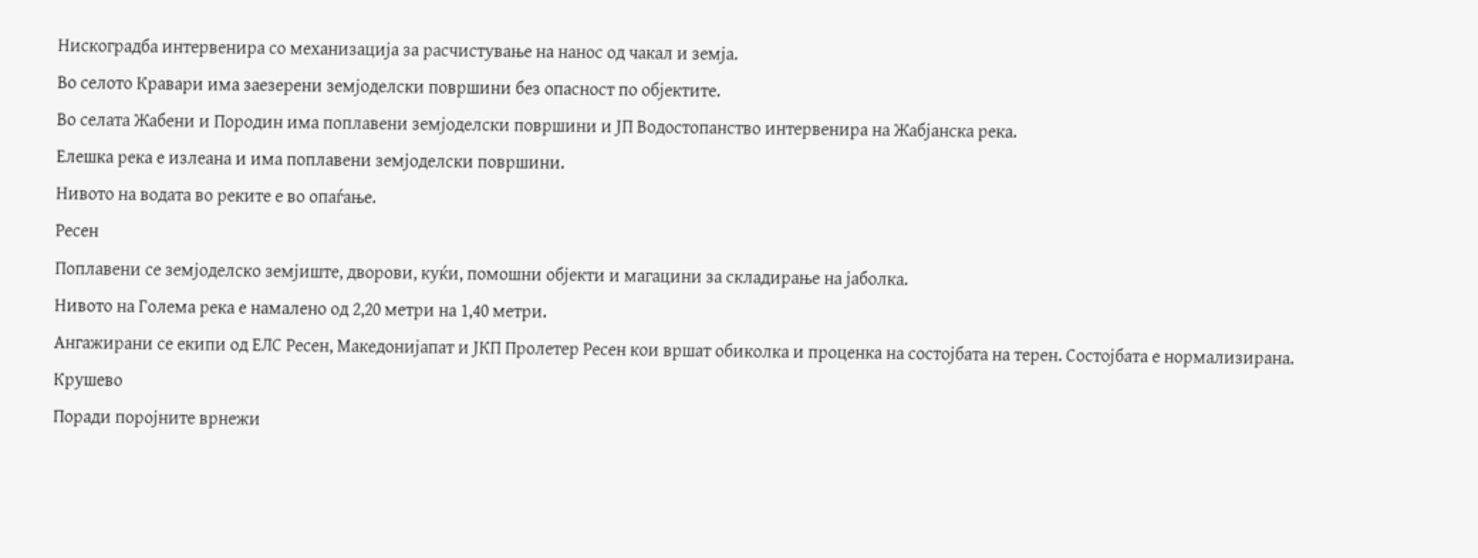Нискоградба интервенира со механизација за расчистување на нанос од чакал и земја.
Во селото Кравари има заезерени земјоделски површини без опасност по објектите.
Во селата Жабени и Породин има поплавени земјоделски површини и ЈП Водостопанство интервенира на Жабјанска река.
Елешка река е излеана и има поплавени земјоделски површини.
Нивото на водата во реките е во опаѓање.
Ресен
Поплавени се земјоделско земјиште, дворови, куќи, помошни објекти и магацини за складирање на јаболка.
Нивото на Голема река е намалено од 2,20 метри на 1,40 метри.
Ангажирани се екипи од ЕЛС Ресен, Македонијапат и ЈКП Пролетер Ресен кои вршат обиколка и проценка на состојбата на терен. Состојбата е нормализирана.
Крушево
Поради поројните врнежи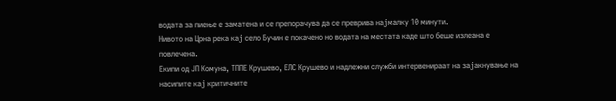водата за пиење е заматена и се препорачува да се преврива најмалку 10 минути.
Нивото на Црна река кај село Бучин е покачено но водата на местата каде што беше излеана е повлечена.
Екипи од ЈП Комуна, ТППЕ Крушево, ЕЛС Крушево и надлежни служби интервенираат на зајакнување на насипите кај критичните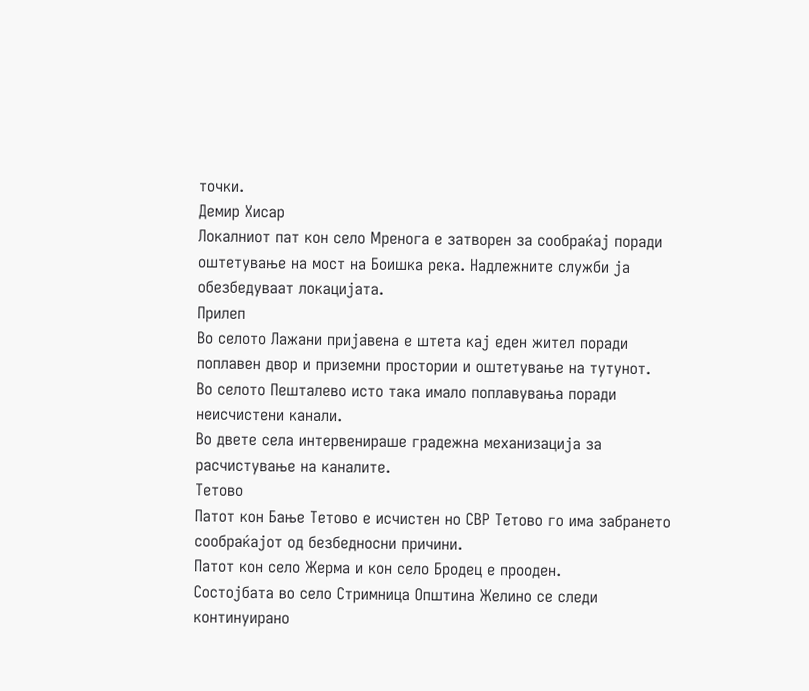точки.
Демир Хисар
Локалниот пат кон село Мренога е затворен за сообраќај поради оштетување на мост на Боишка река. Надлежните служби ја обезбедуваат локацијата.
Прилеп
Во селото Лажани пријавена е штета кај еден жител поради поплавен двор и приземни простории и оштетување на тутунот.
Во селото Пешталево исто така имало поплавувања поради неисчистени канали.
Во двете села интервенираше градежна механизација за расчистување на каналите.
Тетово
Патот кон Бање Тетово е исчистен но СВР Тетово го има забрането сообраќајот од безбедносни причини.
Патот кон село Жерма и кон село Бродец е прооден.
Состојбата во село Стримница Општина Желино се следи континуирано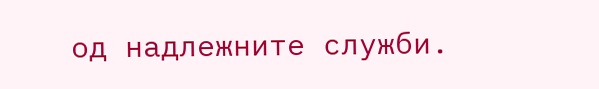од надлежните служби.